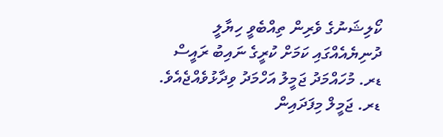ކޯލިޝަނުގެ ވެރިން ތިއްބެވީ ހިޔާލީ ދުނިޔެއެއްގައި ކަމަށް ކުރީގެ ނައިބު ރައީސް ޑރ. މުހައްމަދު ޖަމީލު އަހްމަދު ވިދާޅުވެއްޖެއެވެ.
ޑރ. ޖަމީލް މިފަދައިން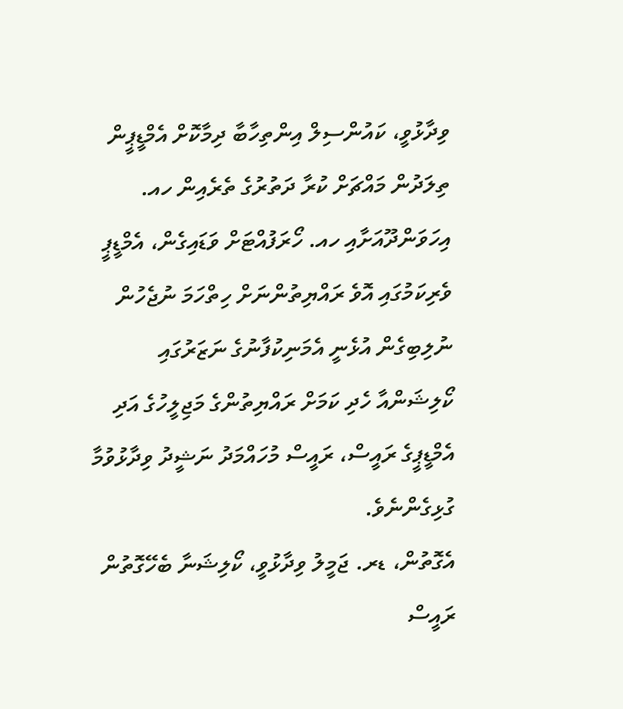ވިދާޅުވީ، ކައުންސިލް އިންތިހާބާ ދިމާކޮށް އެމްޑީޕީން ތިލަދުން މައްޗަށް ކުރާ ދަތުރުގެ ތެރެއިން ހއ. އިހަވަންދޫއަށާއި ހއ. ހޯރަފުއްޓަށް ވަޑައިގެން، އެމްޑީޕީ ވެރިކަމުގައި އޮވެ ރައްޔިތުންނަށް ހިތްހަމަ ނުޖެހުން ނުލިބިގެން އުޅެނީ އެމަނިކުފާނުގެ ނަޒަރުގައި ކޯލިޝަންއާ ހެދި ކަމަށް ރައްޔިތުންގެ މަޖިލީހުގެ އަދި އެމްޑީޕީގެ ރައީސް، ރައީސް މުހައްމަދު ނަޝީދު ވިދާޅުވުމާ ގުޅިގެންނެވެ.
އެގޮތުން، ޑރ. ޖަމީލު ވިދާޅުވީ، ކޯލިޝަނާ ބެހޭގޮތުން ރައީސް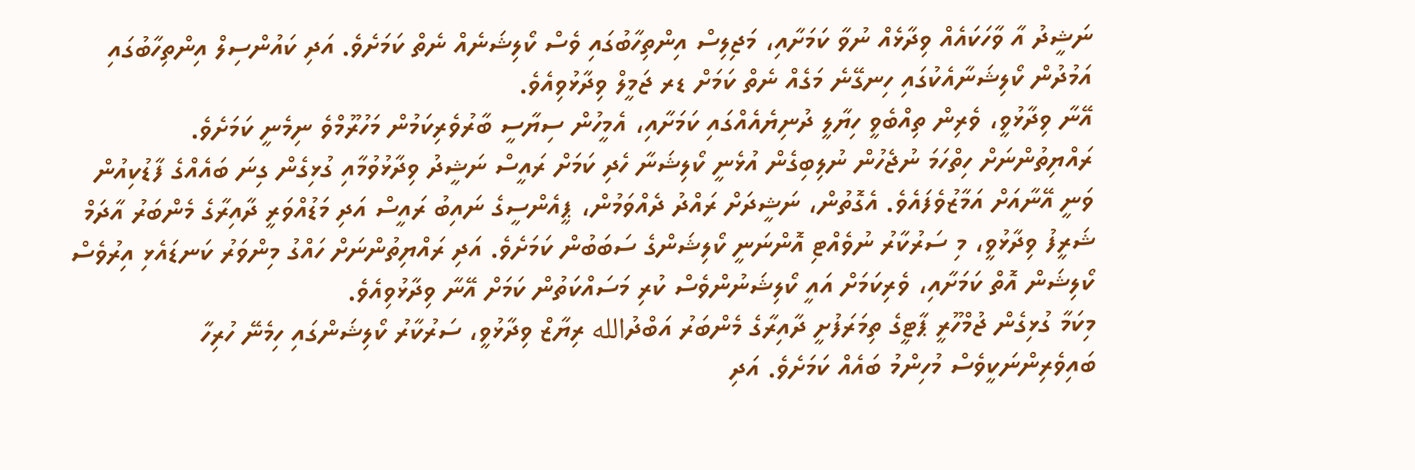ނަޝީދު އާ ވާހަކައެއް ވިދާޅެއް ނުވާ ކަމަށާއި، މަޖިލިސް އިންތިހާބުގައި ވެސް ކޯލިޝަނެއް ނެތް ކަމަށެވެ. އަދި ކައުންސިލް އިންތިހާބުގައި އަމުދުން ކޯލިޝަނާއެކުގައި ހިނގޭނެ މަގެއް ނެތް ކަމަށް ޑރ ޖަމީލް ވިދާޅުވިއެވެ.
އޭނާ ވިދާޅުވީ، ވެރިން ތިއްބެވީ ހިޔާލީ ދުނިޔެއެއްގައި ކަމަށާއި، އެމީހުން ސިޔާސީ ބާރުވެރިކަމުން މަހުރޫމްވެ ނިމެނީ ކަމަށެވެ.
ރައްޔިތުންނަށް ހިތްހަމަ ނުޖެހުން ނުލިބިގެން އުޅެނީ ކޯލިޝަނާ ހެދި ކަމަށް ރައީސް ނަޝީދު ވިދާޅުވުމާއި ގުޅިގެން ގިނަ ބައެއްގެ ފާޑުކިއުން ވަނީ އޭނާއަށް އަމާޒުވެފައެވެ. އެގޮތުން، ނަޝީދަށް ރައްދު ދެއްވަމުން، ޕީއެންސީގެ ނައިބު ރައީސް އަދި މަޑުއްވަރީ ދާއިރާގެ މެންބަރު އާދަމް ޝަރީފު ވިދާޅުވީ، މި ސަރުކާރު ނުވެއްޓި އޮންނަނީ ކޯލިޝަންގެ ސަބަބުން ކަމަށެވެ. އަދި ރައްޔިތުންނަށް ހައްގު މިންވަރު ކަނޑައެޅި އިރުވެސް ކޯލިޝަން އޮތް ކަމަށާއި، ވެރިކަމަށް އައީ ކޯލިޝަނުންވެސް ކުރި މަސައްކަތުން ކަމަށް އޭނާ ވިދާޅުވިއެވެ.
މިކަމާ ގުޅިގެން ޖުމްހޫރީ ޕާޓީގެ ތިމަރަފުށީ ދާއިރާގެ މެންބަރު އަބްދުالله ރިޔާޒް ވިދާޅުވީ، ސަރުކާރު ކޯލިޝަންގައި ހިމެނޭ ހުރިހާ ބައިވެރިންނަކީވެސް މުހިންމު ބައެއް ކަމަށެވެ. އަދި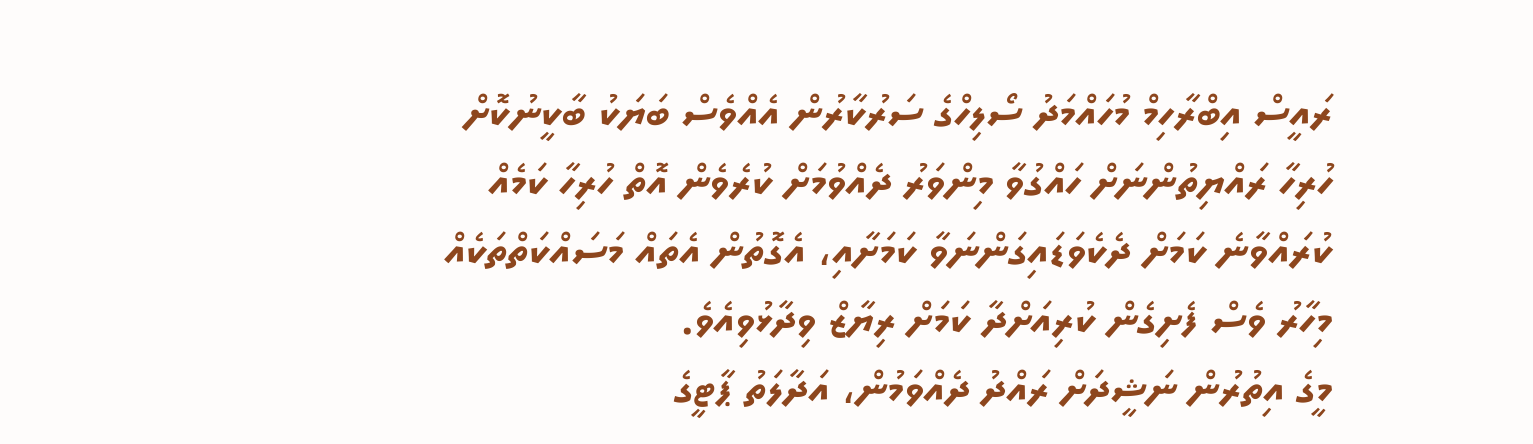ރައީސް އިބްރާހިމް މުހައްމަދު ސޯލިހްގެ ސަރުކާރުން އެއްވެސް ބަޔަކު ބާކީނުކޮށް ހުރިހާ ރައްޔިތުންނަށް ހައްގުވާ މިންވަރު ދެއްވުމަށް ކުރެވެން އޮތް ހުރިހާ ކަމެއް ކުރައްވާނެ ކަމަށް ދެކެވަޑައިގަންނަވާ ކަމަށާއި، އެގޮތުން އެތައް މަސައްކަތްތަކެއް މިހާރު ވެސް ފެށިގެން ކުރިއަށްދާ ކަމަށް ރިޔާޒް ވިދާޅުވިއެވެ.
މީގެ އިތުރުން ނަޝީދަށް ރައްދު ދެއްވަމުން، އަދާލަތު ޕާޓީގެ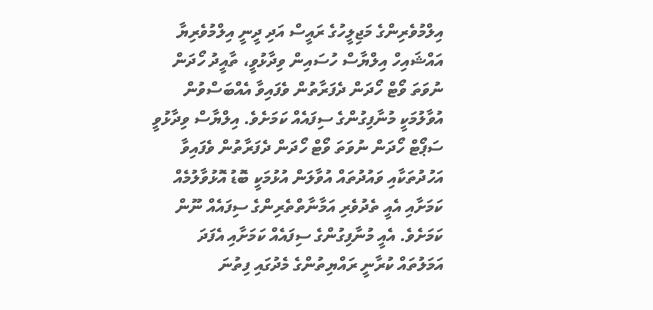އިލްމުވެރިންގެ މަޖިލީހުގެ ރައީސް އަދި ދީނީ އިލްމުވެރިޔާ އައްޝައިހް އިލްޔާސް ހުސައިން ވިދާޅުވީ، ތާއީދު ހޯދަން ނުވަތަ ވޯޓް ހޯދަން ދެފަރާތުން ވެފައިވާ އެއްބަސްވުން އުވާލުމަކީ މުނާފިގުންގެ ސިފައެއް ކަމަށެވެ. އިލްޔާސް ވިދާޅުވީ ސަޕޯޓް ހޯދަން ނުވަތަ ވޯޓް ހޯދަން ދެފަރާތުން ވެފައިވާ އަހުދުތަކާއި ވައުދުތައް އުވާލަން އުޅުމަކީ ބޮޑު އޮޅުވާލުމެއް ކަމަށާއި އެއީ ތެދުވެރި އަމާނާތްތެރިންގެ ސިފައެއް ނޫން ކަމަށެވެ. އެއީ މުނާފިގުންގެ ސިފައެއް ކަމަށާއި އެފަދަ އަމަލުތައް ކުރާނީ ރައްޔިތުންގެ މެދުގައި ފިތުނަ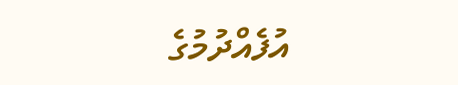އުފެއްދުމުގެ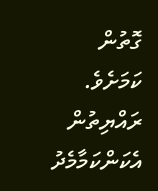ގޮތުން ކަމަށެވެ. ރައްޔިތުން އެކަންކަމާމެދު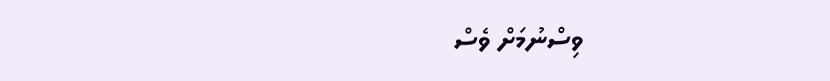ވިސްނުމަށް ވެސް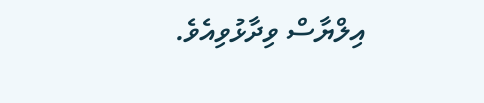އިލްޔާސް ވިދާޅުވިއެވެ.